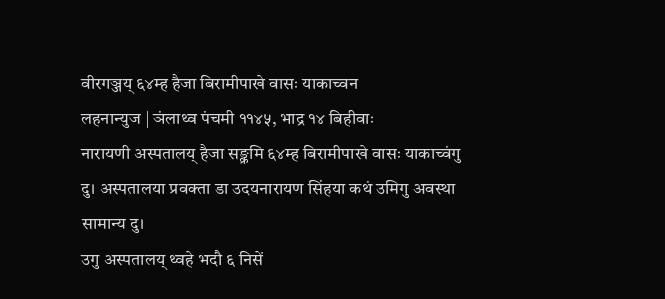वीरगञ्जय् ६४म्ह हैजा बिरामीपाखे वासः याकाच्वन
लहनान्युज | ञंलाथ्व पंचमी ११४५, भाद्र १४ बिहीवाः
नारायणी अस्पतालय् हैजा सङ्क्रमि ६४म्ह बिरामीपाखे वासः याकाच्वंगु दु। अस्पतालया प्रवक्ता डा उदयनारायण सिंहया कथं उमिगु अवस्था सामान्य दु।
उगु अस्पतालय् थ्वहे भदौ ६ निसें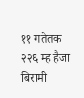११ गतेतक २२६ म्ह हैजा बिरामी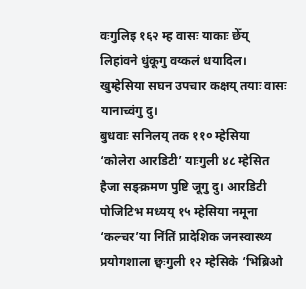वःगुलिइ १६२ म्ह वासः याकाः छेँय् लिहांवने धुंकूगु वय्कलं धयादिल। खुम्हेसिया सघन उपचार कक्षय् तयाः वासः यानाच्वंगु दु।
बुधवाः सनिलय् तक ११० म्हेसिया ‘कोलेरा आरडिटी’ याःगुली ४८ म्हेसित हैजा सङ्क्रमण पुष्टि जूगु दु। आरडिटी पोजिटिभ मध्यय् १५ म्हेसिया नमूना ‘कल्चर’या निंतिं प्रादेशिक जनस्वास्थ्य प्रयोगशाला छ्वःगुली १२ म्हेसिके ‘भिब्रिओ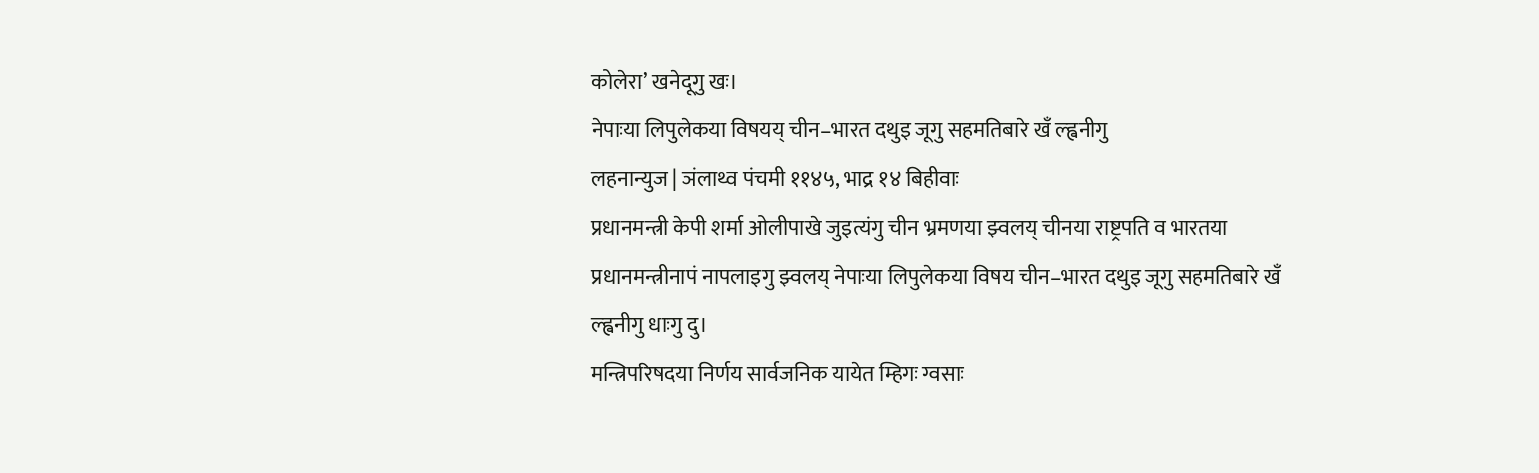कोलेरा’ खनेदूगु खः।
नेपाःया लिपुलेकया विषयय् चीन–भारत दथुइ जूगु सहमतिबारे खँ ल्ह्वनीगु
लहनान्युज | ञंलाथ्व पंचमी ११४५, भाद्र १४ बिहीवाः
प्रधानमन्त्री केपी शर्मा ओलीपाखे जुइत्यंगु चीन भ्रमणया झ्वलय् चीनया राष्ट्रपति व भारतया प्रधानमन्त्रीनापं नापलाइगु झ्वलय् नेपाःया लिपुलेकया विषय चीन–भारत दथुइ जूगु सहमतिबारे खँ ल्ह्वनीगु धाःगु दु।
मन्त्रिपरिषदया निर्णय सार्वजनिक यायेत म्हिगः ग्वसाः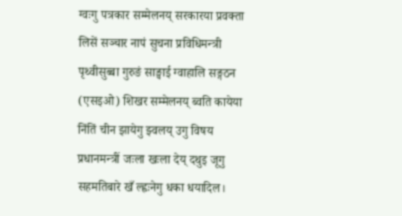ग्वःगु पत्रकार सम्मेलनय् सरकारया प्रवक्ता लिसें सञ्चार नापं सुचना प्रविधिमन्त्री पृथ्वीसुब्बा गुरुङं साङ्घाई ग्वाहालि सङ्गठन (एसइओ) शिखर सम्मेलनय् ब्वति कायेया निंतिं चीन झायेगु झ्वलय् उगु विषय प्रधानमन्त्रीं जःला खःला देय् दथुइ जूगु सहमतिबारे खँ ल्ह्वःनेगु धका धयादिल।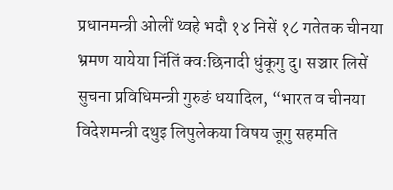प्रधानमन्त्री ओलीं थ्वहे भदौ १४ निसें १८ गतेतक चीनया भ्रमण यायेया निंतिं क्वःछिनादी धुंकूगु दु। सञ्चार लिसें सुचना प्रविधिमन्त्री गुरुङं धयादिल, “भारत व चीनया विदेशमन्त्री दथुइ लिपुलेकया विषय जूगु सहमति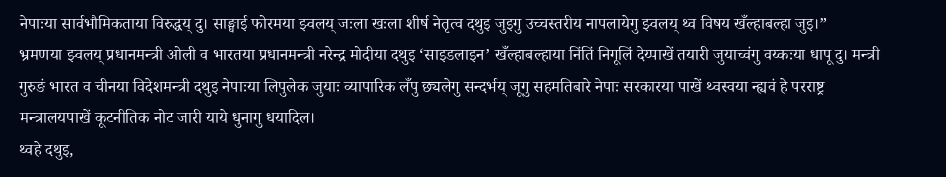नेपाःया सार्वभौमिकताया विरुद्धय् दु। साङ्घाई फोरमया झ्वलय् जःला खःला शीर्ष नेतृत्व दथुइ जुइगु उच्चस्तरीय नापलायेगु झ्वलय् थ्व विषय खँल्हाबल्हा जुइ।”
भ्रमणया झ्वलय् प्रधानमन्त्री ओली व भारतया प्रधानमन्त्री नरेन्द्र मोदीया दथुइ ‘साइडलाइन’ खँल्हाबल्हाया निंतिं निगूलिं देय्पाखें तयारी जुयाच्वंगु वय्कःया धापू दु। मन्त्री गुरुङं भारत व चीनया विदेशमन्त्री दथुइ नेपाःया लिपुलेक जुयाः व्यापारिक लँपु छ्यलेगु सन्दर्भय् जूगु सहमतिबारे नेपाः सरकारया पाखें थ्वस्वया न्ह्यवं हे परराष्ट्र मन्त्रालयपाखें कूटनीतिक नोट जारी याये धुनागु धयादिल।
थ्वहे दथुइ,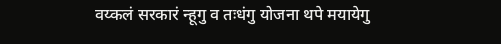वय्कलं सरकारं न्हूगु व तःधंगु योजना थपे मयायेगु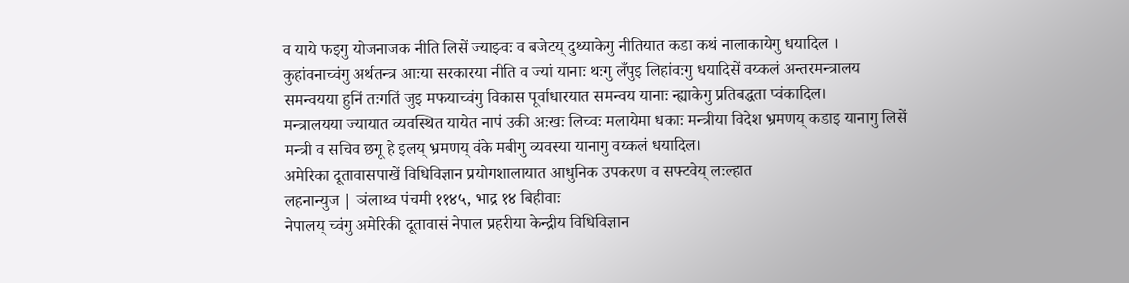व याये फइगु योजनाजक नीति लिसें ज्याझ्वः व बजेटय् दुथ्याकेगु नीतियात कडा कथं नालाकायेगु धयादिल । कुहांवनाच्वंगु अर्थतन्त्र आःया सरकारया नीति व ज्यां यानाः थःगु लँपुइ लिहांवःगु धयादिसें वय्कलं अन्तरमन्त्रालय समन्वयया हुनिं तःगतिं जुइ मफयाच्वंगु विकास पूर्वाधारयात समन्वय यानाः न्ह्याकेगु प्रतिबद्धता प्वंकादिल।
मन्त्रालयया ज्यायात व्यवस्थित यायेत नापं उकी अःखः लिच्वः मलायेमा धकाः मन्त्रीया विदेश भ्रमणय् कडाइ यानागु लिसें मन्त्री व सचिव छगू हे इलय् भ्रमणय् वंके मबीगु व्यवस्या यानागु वय्कलं धयादिल।
अमेरिका दूतावासपाखें विधिविज्ञान प्रयोगशालायात आधुनिक उपकरण व सफ्टवेय् लःल्हात
लहनान्युज | ञंलाथ्व पंचमी ११४५, भाद्र १४ बिहीवाः
नेपालय् च्वंगु अमेरिकी दूतावासं नेपाल प्रहरीया केन्द्रीय विधिविज्ञान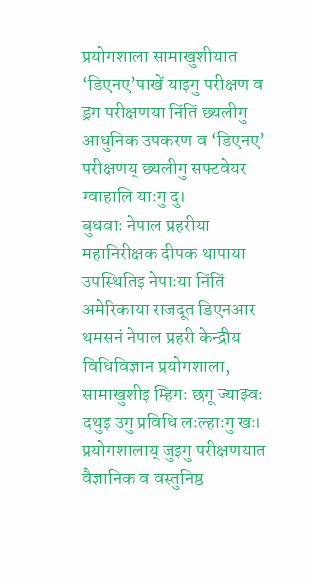प्रयोगशाला सामाखुशीयात ‘डिएनए’पाखें याइगु परीक्षण व ड्रग परीक्षणया निंतिं छ्यलीगु आधुनिक उपकरण व ‘डिएनए’ परीक्षणय् छ्यलीगु सफ्टवेयर ग्वाहालि याःगु दु।
बुधवाः नेपाल प्रहरीया महानिरीक्षक दीपक थापाया उपस्थितिइ नेपाःया निंतिं अमेरिकाया राजदूत डिएनआर थमसनं नेपाल प्रहरी केन्द्रीय विधिविज्ञान प्रयोगशाला, सामाखुशीइ म्हिगः छगू ज्याझ्वः दथुइ उगु प्रविधि लःल्हाःगु खः। प्रयोगशालाय् जुइगु परीक्षणयात वैज्ञानिक व वस्तुनिष्ठ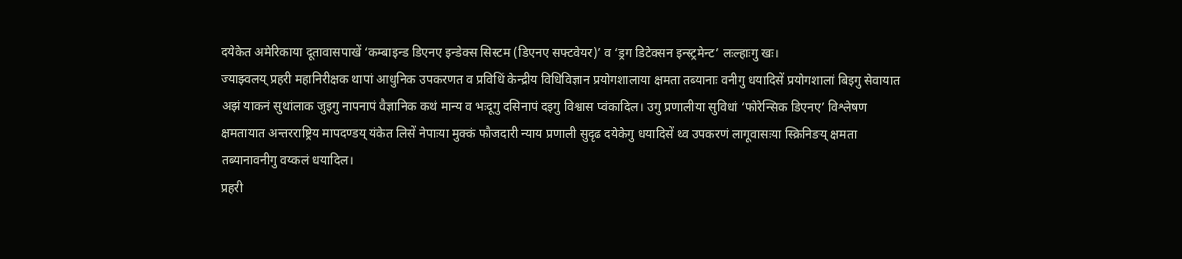दयेकेत अमेरिकाया दूतावासपाखें ‘कम्बाइन्ड डिएनए इन्डेक्स सिस्टम (डिएनए सफ्टवेयर)’ व ‘ड्रग डिटेक्सन इन्स्ट्रमेन्ट’ लःल्हाःगु खः।
ज्याझ्वलय् प्रहरी महानिरीक्षक थापां आधुनिक उपकरणत व प्रविधिं केन्द्रीय विधिविज्ञान प्रयोगशालाया क्षमता तब्यानाः वनीगु धयादिसें प्रयोगशालां बिइगु सेवायात अझं याकनं सुथांलाक जुइगु नापनापं वैज्ञानिक कथं मान्य व भःदूगु दसिनापं दइगु विश्वास प्वंकादिल। उगु प्रणालीया सुविधां ‘फोरेन्सिक डिएनए’ विश्लेषण क्षमतायात अन्तरराष्ट्रिय मापदण्डय् यंकेत लिसें नेपाःया मुक्कं फौजदारी न्याय प्रणाली सुदृढ दयेकेगु धयादिसें थ्व उपकरणं लागूवासःया स्क्रिनिङय् क्षमता तब्यानावनीगु वय्कलं धयादिल।
प्रहरी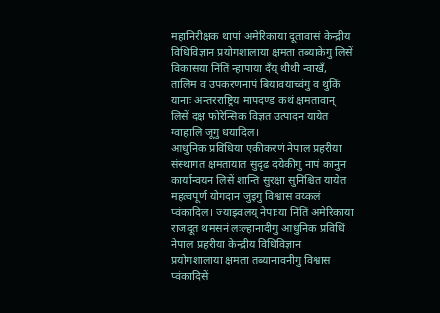महानिरीक्षक थापां अमेरिकाया दूतावासं केन्द्रीय विधिविज्ञान प्रयोगशालाया क्षमता तब्याकेगु लिसें विकासया निंतिं न्हापाया दँय् थीथी न्वाखँ, तालिम व उपकरणनापं बियावयाच्वंगु व थुकिं यानाः अन्तरराष्ट्रिय मापदण्ड कथं क्षमतावान् लिसें दक्ष फोरेन्सिक विज्ञत उत्पादन यायेत ग्वाहालि जूगु धयादिल।
आधुनिक प्रविधिया एकीकरणं नेपाल प्रहरीया संस्थागत क्षमतायात सुदृढ दयेकीगु नापं कानुन कार्यान्वयन लिसें शान्ति सुरक्षा सुनिश्चित यायेत महत्वपूर्ण योगदान जुइगु विश्वास वय्कलं प्वंकादिल। ज्याझ्वलय् नेपाःया निंतिं अमेरिकाया राजदूत थमसनं लःल्हानादीगु आधुनिक प्रविधिं नेपाल प्रहरीया केन्द्रीय विधिविज्ञान प्रयोगशालाया क्षमता तब्यानावनीगु विश्वास प्वंकादिसें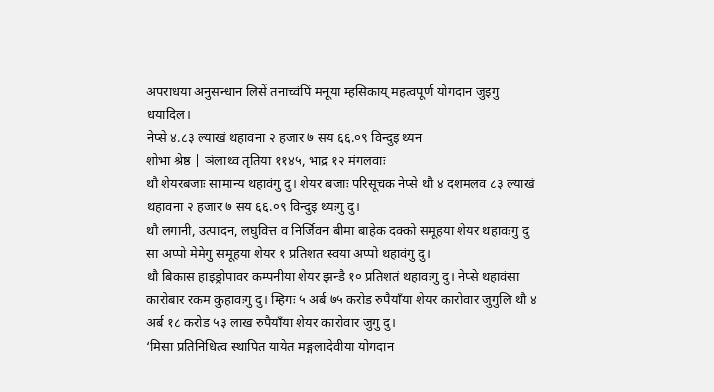अपराधया अनुसन्धान लिसें तनाच्वंपिं मनूया म्हसिकाय् महत्वपूर्ण योगदान जुइगु धयादिल।
नेप्से ४.८३ ल्याखं थहावना २ हजार ७ सय ६६.०९ विन्दुइ थ्यन
शोभा श्रेष्ठ | ञंलाथ्व तृतिया ११४५, भाद्र १२ मंगलवाः
थौ शेयरबजाः सामान्य थहावंगु दु। शेयर बजाः परिसूचक नेप्से थौ ४ दशमलव ८३ ल्याखं थहावना २ हजार ७ सय ६६.०९ विन्दुइ थ्यःगु दु।
थौ लगानी, उत्पादन, लघुवित्त व निर्जिवन बीमा बाहेक दक्को समूहया शेयर थहावःगु दु सा अप्पो मेमेगु समूहया शेयर १ प्रतिशत स्वया अप्पो थहावंगु दु।
थौ बिकास हाइड्रोपावर कम्पनीया शेयर झन्डै १० प्रतिशतं थहावःगु दु। नेप्से थहावंसा कारोबार रकम कुहावःगु दु। म्हिगः ५ अर्ब ७५ करोड रुपैयाँया शेयर कारोवार जुगुलि थौ ४ अर्ब १८ करोड ५३ लाख रुपैयाँया शेयर कारोवार जुगु दु।
‘मिसा प्रतिनिधित्व स्थापित यायेत मङ्गलादेवीया योगदान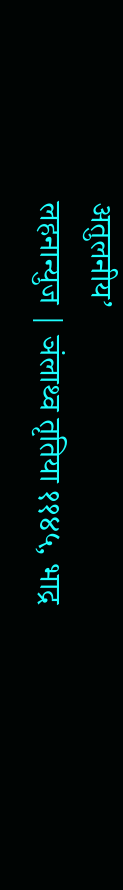अतुलनीय’
लहनान्युज | ञंलाथ्व तृतिया ११४५, भाद्र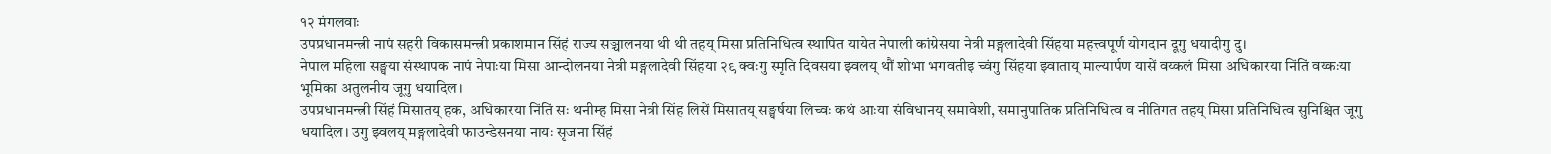१२ मंगलवाः
उपप्रधानमन्त्री नापं सहरी विकासमन्त्री प्रकाशमान सिंहं राज्य सञ्चालनया थी थी तहय् मिसा प्रतिनिधित्व स्थापित यायेत नेपाली कांग्रेसया नेत्री मङ्गलादेवी सिंहया महत्त्वपूर्ण योगदान दूगु धयादीगु दु।
नेपाल महिला सङ्घया संस्थापक नापं नेपाःया मिसा आन्दोलनया नेत्री मङ्गलादेवी सिंहया २९ क्वःगु स्मृति दिवसया झ्वलय् थौं शोभा भगवतीइ च्वंगु सिंहया झ्वाताय् माल्यार्पण यासें वय्कलं मिसा अधिकारया निंतिं वय्कःया भूमिका अतुलनीय जूगु धयादिल।
उपप्रधानमन्त्री सिंहं मिसातय् हक, अधिकारया निंतिं सः थनीम्ह मिसा नेत्री सिंह लिसें मिसातय् सङ्घर्षया लिच्वः कथं आःया संविधानय् समावेशी, समानुपातिक प्रतिनिधित्व व नीतिगत तहय् मिसा प्रतिनिधित्व सुनिश्चित जूगु धयादिल। उगु झ्वलय् मङ्गलादेवी फाउन्डेसनया नायः सृजना सिंहं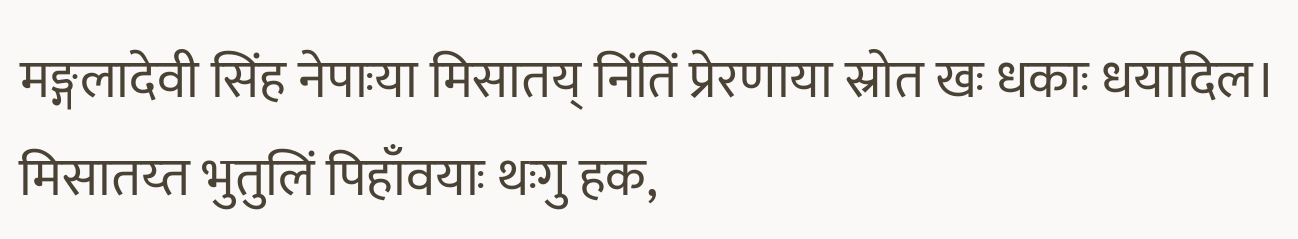मङ्गलादेवी सिंह नेपाःया मिसातय् निंतिं प्रेरणाया स्रोत खः धकाः धयादिल।
मिसातय्त भुतुलिं पिहाँवयाः थःगु हक,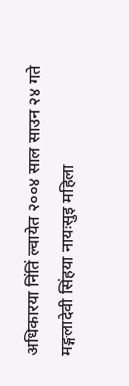अधिकारया निंतिं ल्वायेत २००४ साल साउन २४ गते मङ्गलादेवी सिंहया नायःसुइ महिला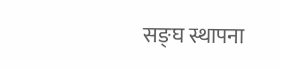सङ्घ स्थापना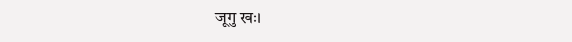जूगु खः।